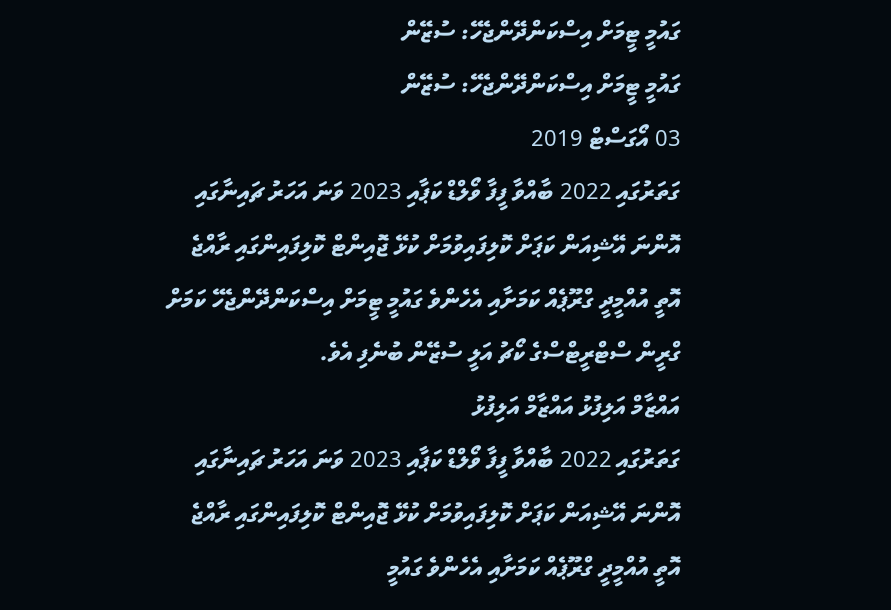ގައުމީ ޓީމަށް އިސްކަންދޭންޖެހޭ: ސުޒޭން
ގައުމީ ޓީމަށް އިސްކަންދޭންޖެހޭ: ސުޒޭން
03 އޯގަސްޓް 2019
ގަތަރުގައި 2022 ބާއްވާ ފީފާ ވޯލްޑް ކަޕާއި 2023 ވަނަ އަހަރު ޗައިނާގައި އޮންނަ އޭޝިއަން ކަޕަށް ކޮލިފައިވުމަށް ކުޅޭ ޖޮއިންޓް ކޮލިފައިންގައި ރާއްޖެ އޮތީ އުއްމީދީ ގްރޫޕެއް ކަމަށާއި އެހެންވެ ގައުމީ ޓީމަށް އިސްކަންދޭންޖެހޭ ކަމަށް ގްރީން ސްޓްރީޓްސްގެ ކޯޗު އަލީ ސުޒޭން ބުނެފި އެވެ.
އައްޒާމް އަލިފުޅު އައްޒާމް އަލިފުޅު
ގަތަރުގައި 2022 ބާއްވާ ފީފާ ވޯލްޑް ކަޕާއި 2023 ވަނަ އަހަރު ޗައިނާގައި އޮންނަ އޭޝިއަން ކަޕަށް ކޮލިފައިވުމަށް ކުޅޭ ޖޮއިންޓް ކޮލިފައިންގައި ރާއްޖެ އޮތީ އުއްމީދީ ގްރޫޕެއް ކަމަށާއި އެހެންވެ ގައުމީ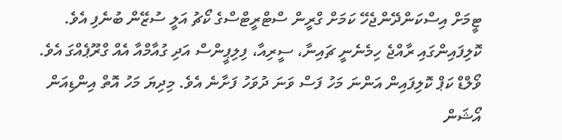ޓީމަށް އިސްކަންދޭންޖެހޭ ކަމަށް ގްރީން ސްޓްރީޓްސްގެ ކޯޗު އަލީ ސުޒޭން ބުނެފި އެވެ.
ކޮލިފައިންގައި ރާއްޖެ ހިމެނެނީ ޗައިނާ، ސީރިއާ، ފިލިޕީންސް އަދި ގުއާމްއާ އެއް ގްރޫޕެއްގަ އެވެ. ވޯލްޑް ކަޕް ކޮލިފައިން އަންނަ މަހު ފަސް ވަނަ ދުވަހު ފަށާނެ އެވެ. މިދިޔަ މަހު އޮތް އިންޑިއަން އޯޝަން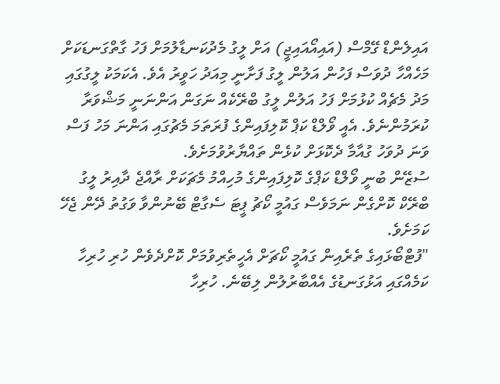އައިލެންޑް ގޭމްސް (އައިއޯއައިޖީ) އަށް ލީގު މެދުކަނޑާލުމަށް ފަހު ގާތްގަނޑަކަށް މަހެއްހާ ދުވަސް ފަހުން އަލުން ލީގު ފަށާނީ މިއަދު ހަވީރު އެވެ. އެކަމަކު ލީގުގައި މަދު މެޗެއް ކުޅުމަށް ފަހު އަލުން ލީގު ބްރޭކެއް ނަގަން އަންނަނީ މަޝްވަރާ ކުރަމުންނެވެ. އެއީ ވޯލްޑް ކަޕް ކޮލިފައިންގެ ފުރަތަމަ މެޗުގައި އަންނަ މަހު ފަސް ވަނަ ދުވަހު ގުއާމާ ދެކޮޅަށް ކުޅެން ތައްޔާރުވުމަށެވެ.
ސުޒޭން ބުނީ ވޯލްޑް ކަޕްގެ ކޮލިފައިންގެ މުހިއްމު މެޗަކަށް ރާއްޖެ ދާއިރު ލީގު ބްރޭކް ކޮށްގެން ނަމަވެސް ގައުމީ ކޯޗު ޕީޓަ ސެގާޓް ބޭނުންވާ ވަގުތު ދޭން ޖެހޭ ކަމަށެވެ.
"ފުޓްބޯޅައިގެ ތެރެއިން ގައުމީ ކޯޗަށް އެހީތެރިވުމަށް ކޮށްދެވެން ހުރި ހުރިހާ ކަމެއްގައި އަޅުގަނޑުގެ އެއްބާރުލުން ލިބޭނެ. ހުރިހާ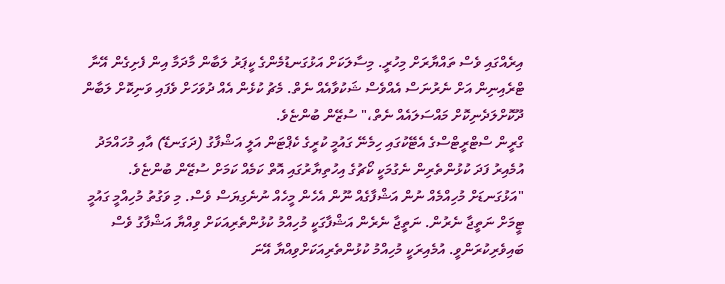އިރެއްގައި ވެސް ތައްޔާރަށް މިހުރީ. މިސާލަކަށް އަޅުގަނޑުމެންގެ ކީޕަރު ލަބާން މާދަމާ އިން ފެށިގެން އޭނާ ޓްރެއިނިން އަށް ނެރުނަސް އެއްވެސް ޝަކުވާއެއް ނެތް. މެޗު ކުޅެން އެއް ދުވަހަށް ވެފައި ވަނިކޮށް ލަބާން ދޫކޮށްލަދެނިކޮށް މައްސަލައެއް ނެތް،" ސުޒޭން ބުންޏެވެ.
ގްރީން ސްޓްރީޓްސްގެ އެޓޭކުގައި ހިމެނޭ ގައުމީ ކުރީގެ ކެޕްޓަން އަލީ އަޝްފާގު (ދަގަނޑޭ) އާއި މުހައްމަދު އުމެއިރު ފަދަ ކުޅުންތެރިން ނެގުމަކީ ކޯޗުގެ އިހުތިޔާރުގައި އޮތް ކަމެއް ކަމަށް ސުޒޭން ބުންޏެވެ.
"އަޅުގަނޑަށް މުހިއްމެއް ނުން އަޝްފާގެއް ނޫން އެހެން މީހެއް ނުނެގިޔަސް ވެސް. މި ވަގުތު މުހިއްމީ ގައުމީ ޓީމަށް ނަތީޖާ ނެރުން. ނަތީޖާ ނެރެން އަޝްފާގަކީ މުހިއްމު ކުޅުންތެރިއަކަށް ވިއްޔާ އަޝްފާގު ވެސް ބައިވެރިކުރަންވީ. އުމެއިރަކީ މުހިއްމު ކުޅުންތެރިއަކަށްވިއްޔާ އޭނަ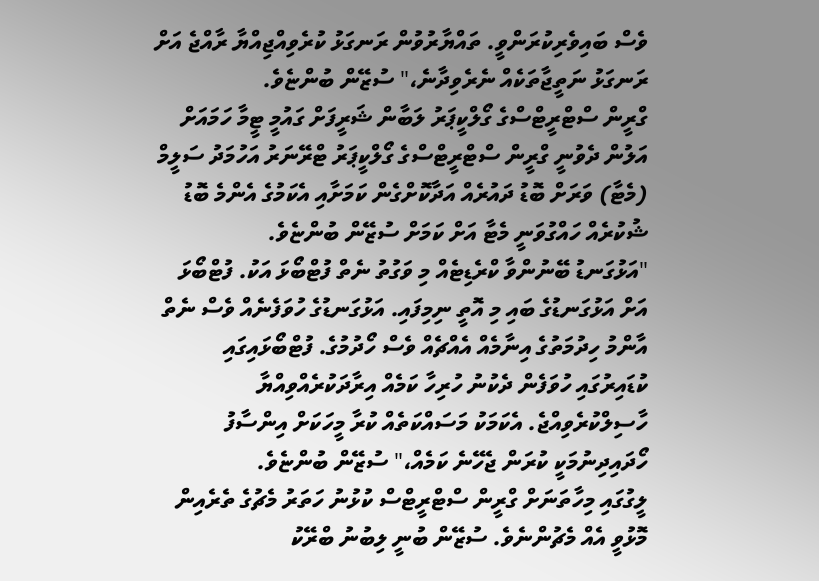ވެސް ބައިވެރިކުރަންވީ. ތައްޔާރުވުން ރަނގަޅު ކުރެވިއްޖިއްޔާ ރާއްޖެ އަށް ރަނގަޅު ނަތީޖާތަކެއް ނެރެވިދާނެ،" ސުޒޭން ބުންޏެވެ.
ގްރީން ސްޓްރީޓްސްގެ ގޯލްކީޕަރު ލަބާން ޝަރީފަށް ގައުމީ ޓީމާ ހަމައަށް އަލުން ދެވުނީ ގްރީން ސްޓްރީޓްސްގެ ގޯލްކީޕަރު ޓްރޭނަރު އަހުމަދު ސަލީމް (މެޓާ) ވަރަށް ބޮޑު ދައުރެއް އަދާކޮށްގެން ކަމަށާއި އެކަމުގެ އެންމެ ބޮޑު ޝުކުރެއް ހައްގުވަނީ މެޓާ އަށް ކަމަށް ސުޒޭން ބުންޏެވެ.
"އަޅުގަނޑު ބޭނުންވާ ކްރެޑިޓެއް މި ވަގުތު ނެތް ފުޓްބޯޅަ އަކު. ފުޓްބޯޅަ އަށް އަޅުގަނޑުގެ ބައި މި އޮތީ ނިމިފައި. އަޅުގަނޑުގެ ހުވަފެނެއް ވެސް ނެތް އާންމު ހިދުމަތުގެ އިނާމެއް އެއްޗެއް ވެސް ހޯދުމުގެ. ފުޓްބޯޅައިގައި ކުޑައިރުގައި ހުވަފެން ދެކުނު ހުރިހާ ކަމެއް އިރާދަކުރެއްވިއްޔާ ހާސިލްކުރެވިއްޖެ. އެކަމަކު މަސައްކަތެއް ކުރާ މީހަކަށް އިންސާފު ހޯދައިދިނުމަކީ ކުރަން ޖެހޭނެ ކަމެއް،" ސުޒޭން ބުންޏެވެ.
ލީގުގައި މިހާތަނަށް ގްރީން ސްޓްރީޓްސް ކުޅުނު ހަތަރު މެޗުގެ ތެރެއިން މޮޅުވީ އެއް މެޗުންނެވެ. ސުޒޭން ބުނީ ލިބުނު ބްރޭކު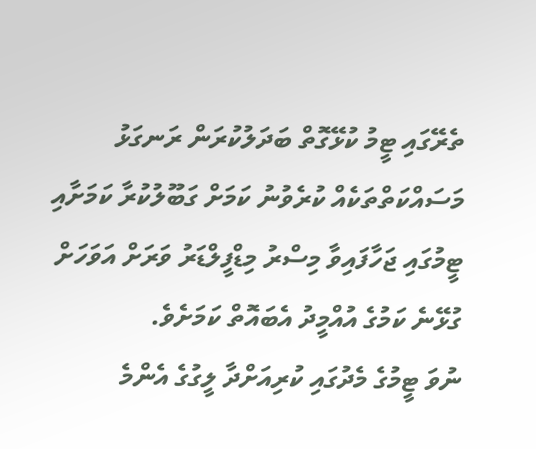ތެރޭގައި ޓީމު ކުޅޭގޮތް ބަދަލުކުރަން ރަނގަޅު މަސައްކަތްތަކެއް ކުރެވުނު ކަމަށް ގަބޫލުކުރާ ކަމަށާއި ޓީމުގައި ޖަހާފައިވާ މިސްރު މިޑްފީލްޑަރު ވަރަށް އަވަހަށް ގުޅޭނެ ކަމުގެ އުއްމީދު އެބައޮތް ކަމަށެވެ.
ނުވަ ޓީމުގެ މެދުގައި ކުރިއަށްދާ ލީގުގެ އެންމެ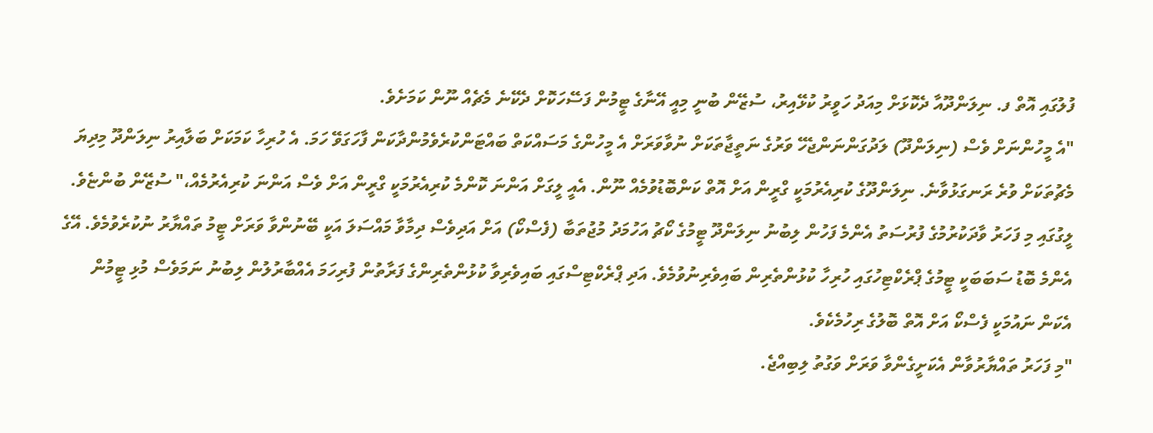ފުލުގައި އޮތް ފ. ނިލަންދޫއާ ދެކޮޅަށް މިއަދު ހަވީރު ކުޅޭއިރު، ސުޒޭން ބުނީ މިއީ އޭނާގެ ޓީމުން ފަސޭހަކޮށް ދެކޭނެ މެޗެއް ނޫން ކަމަށެވެ.
"އެ މީހުންނަށް ވެސް (ނިލަންދޫ) ލަދުގަންނަންޖެހޭ ވަރުގެ ނަތީޖާތަކަށް ނުވާވަރަށް އެ މީހުންގެ މަސައްކަތް ބައްޓަންކުރެވެމުންދާކަން ފާހަގަވޭ ހަމަ. އެ ހުރިހާ ކަމަކަށް ބަލާއިރު ނިލަންދޫ މިދިޔަ މެޗުތަކަށް ވުރެ ރަނގަޅުވާނެ. ނިލަންދޫގެ ކުރިއެރުމަކީ ގްރީން އަށް އޮތް ކަންބޮޑުވުމެއް ނޫން. އެއީ ލީގަށް އަންނަ ކޮންމެ ކުރިއެރުމަކީ ގްރީން އަށް ވެސް އަންނަ ކުރިއެރުމެއް،" ސުޒޭން ބުންޏެވެ.
ލީގުގައި މި ފަހަރު ވާދަކުރުމުގެ ފުރުސަތު އެންމެ ފަހުން ލިބުނު ނިލަންދޫ ޓީމުގެ ކޯޗު އަހުމަދު މުޖުތަބާ (ފެސްކޯ) އަށް އަދިވެސް ދިމާވާ މައްސަލަ އަކީ ބޭނުންވާ ވަރަށް ޓީމު ތައްޔާރު ނުކުރެވުމެވެ. އޭގެ އެންމެ ބޮޑު ސަބަބަކީ ޓީމުގެ ޕްރެކްޓިހުގައި ހުރިހާ ކުޅުންތެރިން ބައިވެރިނުވުމެވެ. އަދި ޕްރެކްޓިސްގައި ބައިވެރިވާ ކުޅުންތެރިންގެ ފަރާތުން ފުރިހަމަ އެއްބާރުލުން ލިބުނު ނަމަވެސް މުޅި ޓީމުން އެކަން ނައުމަކީ ފެސްކޯ އަށް އޮތް ބޮލުގެ ރިހުމެކެވެ.
"މި ފަހަރު ތައްޔާރުވާން އެކަށީގެންވާ ވަރަށް ވަގުތު ލިބިއްޖެ.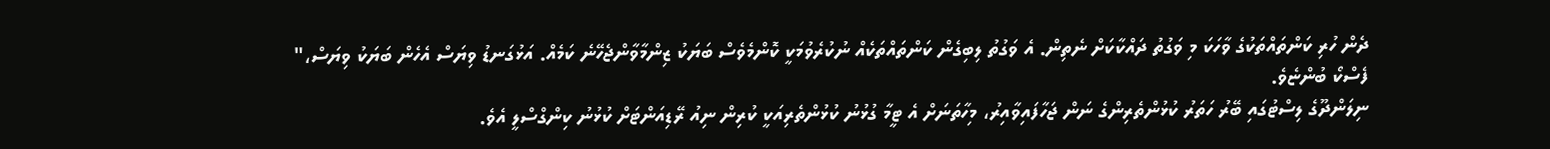ދެން ހުރި ކަންތައްތަކުގެ ވާހަކަ މި ވަގުތު ދައްކާކަށް ނެތިން. އެ ވަގުތު ލިބިގެން ކަންތައްތަކެއް ނުކުރެވުމަކީ ކޮންމެވެސް ބަޔަކު ޒިންމާވާންޖެހޭނެ ކަމެއް. އަޅުގަނޑު ވިޔަސް އެހެން ބަޔަކު ވިޔަސް،" ފެސްކޯ ބުންޏެވެ.
ނިލަންދޫގެ ލިސްޓުގައި ބޭރު ހަތަރު ކުޅުންތެރިންގެ ނަން ޖަހާފައިވާއިރު، މިހާތަނަށް އެ ޓީމާ ގުޅުނު ކުޅުންތެރިއަކީ ކުރިން ނިއު ރޭޑިއަންޓަށް ކުޅުނު ކިންގްސްލީ އެވެ.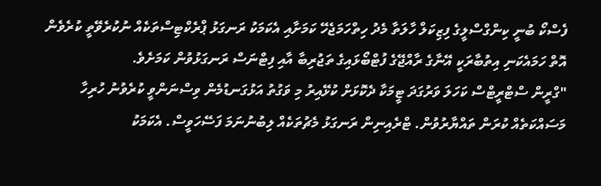ފެސްކޯ ބުނީ ކިންގްސްލީގެ ފިޒިކަލް ހާލަތާ މެދު ހިތްހަމަޖެހޭ ކަމަށާއި އެކަމަކު ރަނގަޅު ޕްރެކްޓިސްތަކެއް ނުކުރެވޭތީ ކުރެވެން އޮތް ހަމައެކަނި އިތުބާރަކީ އޭނާގެ ރާއްޖޭގެ ފުޓްބޯޅައިގެ ތަޖުރިބާ އާއި ފިޓްނަސް ރަނގަޅުވުން ކަމަށެވެ.
"ގްރީން ސްޓްރީޓްސް ކަހަލަ ވަރުގަދަ ޓީމަކާ ދެކޮޅަށް ކުޅޭއިރު މި ވަގުތު އަޅުގަނޑުމެން ވިސްނަންވީ ކުރެވުނު ހުރިހާ މަސައްކަތެއް ކުރަން ތައްޔާރުވުން. ޓްރެއިނިން ރަނގަޅު މެޗުތަކެއް ލިބުނުނަމަ ފަސޭހަވީސް. އެކަމަކު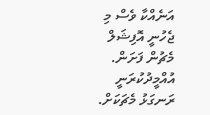އަނެއްކާ ވެސް މި ޖެހުނީ އޮފިޝަލް މެޗުން ފަށަން. އުއްމީދުކުރަނީ ރަނގަޅު މެޗަކަށް.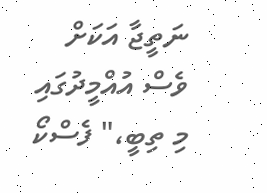ނަތީޖާ އަކަށް ވެސް އުއްމީދުގައި މި ތިބީ،" ފެސްކޯ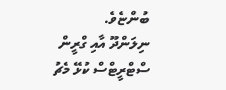ބުންޏެވެ.
ނިލަންދޫ އާއި ގްރީން ސްޓްރީޓްސް ކުޅޭ މެޗު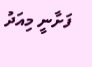ފަށާނީ މިއަދު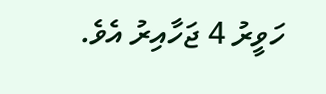ހަވީރު 4 ޖަހާއިރު އެވެ.